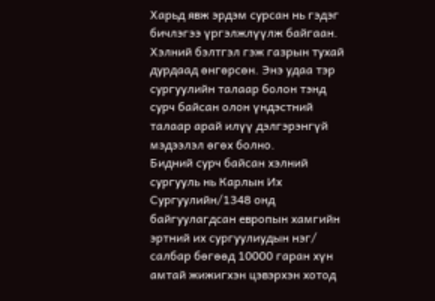Харьд явж эрдэм сурсан нь гэдэг бичлэгээ үргэлжлүүлж байгаан.
Хэлний бэлтгэл гэж газрын тухай дурдаад өнгөрсөн. Энэ удаа тэр сургуулийн талаар болон тэнд сурч байсан олон үндэстний талаар арай илүү дэлгэрэнгүй мэдээлэл өгөх болно.
Бидний сурч байсан хэлний сургууль нь Карлын Их Сургуулийн/1348 онд байгуулагдсан европын хамгийн эртний их сургуулиудын нэг/ салбар бөгөөд 10000 гаран хүн амтай жижигхэн цэвэрхэн хотод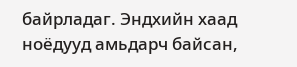байрладаг. Эндхийн хаад ноёдууд амьдарч байсан,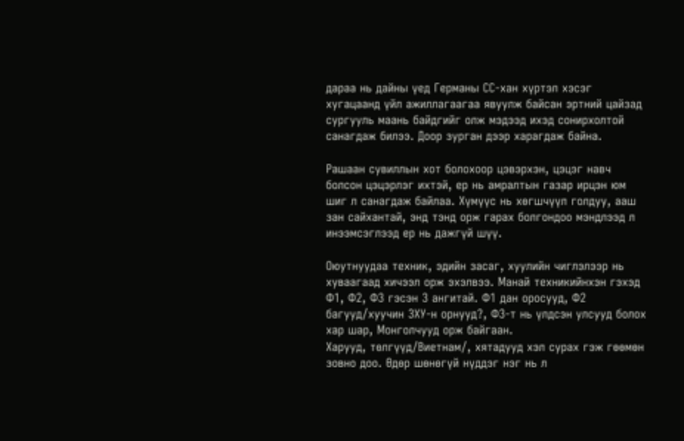дараа нь дайны үед Германы СС-хан хүртэл хэсэг хугацаанд үйл ажиллагаагаа явуулж байсан эртний цайзад сургууль маань байдгийг олж мэдээд ихэд сонирхолтой санагдаж билээ. Доор зурган дээр харагдаж байна.

Рашаан сувиллын хот болохоор цэвэрхэн, цэцэг навч болсон цэцэрлэг ихтэй, ер нь амралтын газар ирцэн юм шиг л санагдаж байлаа. Хүмүүс нь хөгшчүүл голдуу, ааш зан сайхантай, энд тэнд орж гарах болгондоо мэндлээд л инээмсэглээд ер нь дажгүй шүү.

Оюутнуудаа техник, эдийн засаг, хуулийн чиглэлээр нь хуваагаад хичээл орж эхэлвээ. Манай техникийнхэн гэхэд Ф1, Ф2, Ф3 гэсэн 3 ангитай. Ф1 дан оросууд, Ф2 багууд/хуучин ЗХУ-н орнууд?, Ф3-т нь үлдсэн улсууд болох хар шар, Монголчууд орж байгаан.
Харууд, төлгүүд/Виетнам/, хятадууд хэл сурах гэж гөөмөн зовно доо. Өдөр шөнөгүй нүддэг нэг нь л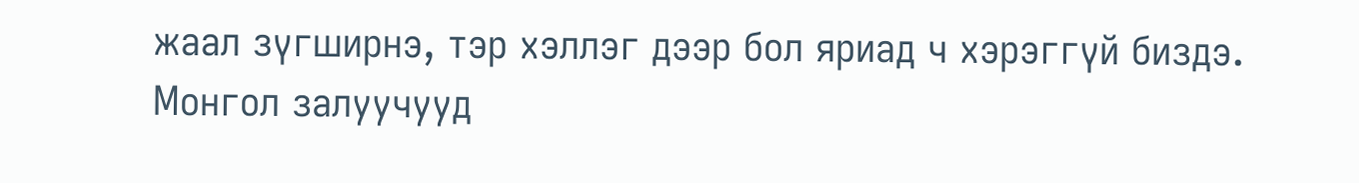жаал зүгширнэ, тэр хэллэг дээр бол яриад ч хэрэггүй биздэ. Монгол залуучууд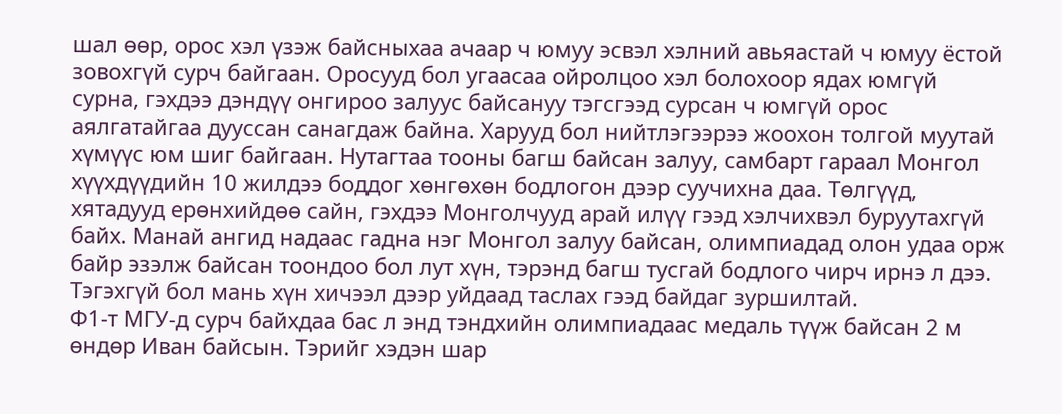шал өөр, орос хэл үзэж байсныхаа ачаар ч юмуу эсвэл хэлний авьяастай ч юмуу ёстой зовохгүй сурч байгаан. Оросууд бол угаасаа ойролцоо хэл болохоор ядах юмгүй сурна, гэхдээ дэндүү онгироо залуус байсануу тэгсгээд сурсан ч юмгүй орос аялгатайгаа дууссан санагдаж байна. Харууд бол нийтлэгээрээ жоохон толгой муутай хүмүүс юм шиг байгаан. Нутагтаа тооны багш байсан залуу, самбарт гараал Монгол хүүхдүүдийн 10 жилдээ боддог хөнгөхөн бодлогон дээр суучихна даа. Төлгүүд, хятадууд ерөнхийдөө сайн, гэхдээ Монголчууд арай илүү гээд хэлчихвэл буруутахгүй байх. Манай ангид надаас гадна нэг Монгол залуу байсан, олимпиадад олон удаа орж байр эзэлж байсан тоондоо бол лут хүн, тэрэнд багш тусгай бодлого чирч ирнэ л дээ. Тэгэхгүй бол мань хүн хичээл дээр уйдаад таслах гээд байдаг зуршилтай.
Ф1-т МГУ-д сурч байхдаа бас л энд тэндхийн олимпиадаас медаль түүж байсан 2 м өндөр Иван байсын. Тэрийг хэдэн шар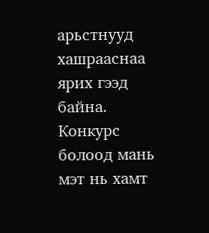арьстнууд хашрааснаа ярих гээд байна.
Конкурс болоод мань мэт нь хамт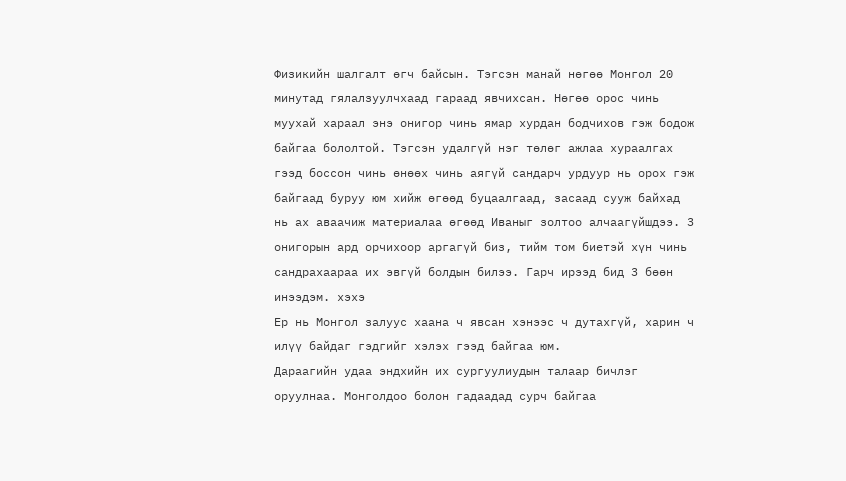Физикийн шалгалт өгч байсын. Тэгсэн манай нөгөө Монгол 20 минутад гялалзуулчхаад гараад явчихсан. Нөгөө орос чинь муухай хараал энэ онигор чинь ямар хурдан бодчихов гэж бодож байгаа бололтой. Тэгсэн удалгүй нэг төлөг ажлаа хураалгах гээд боссон чинь өнөөх чинь аягүй сандарч урдуур нь орох гэж байгаад буруу юм хийж өгөөд буцаалгаад, засаад сууж байхад нь ах аваачиж материалаа өгөөд Иваныг золтоо алчаагүйшдээ. 3 онигорын ард орчихоор аргагүй биз, тийм том биетэй хүн чинь сандрахаараа их эвгүй болдын билээ. Гарч ирээд бид 3 бөөн инээдэм. хэхэ
Ер нь Монгол залуус хаана ч явсан хэнээс ч дутахгүй, харин ч илүү байдаг гэдгийг хэлэх гээд байгаа юм.
Дараагийн удаа эндхийн их сургуулиудын талаар бичлэг оруулнаа. Монголдоо болон гадаадад сурч байгаа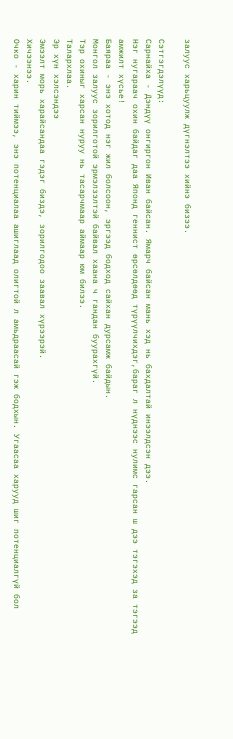залуус харьцуулж дүгнэлтээ хийнэ бизээ.

Сэтгэгдэлүүд:
Сарнайха - Дэндүү онгиргон Иван байсан. Ямарч байсан мань хэд нь бахдалтай инээлдсэн дээ.
Нэг нугараач охин байдаг даа Японд геннист өрсөлдөөд түрүүлчихдэг,бараг л нүднээс нулимс гарсан ш дээ тэгэхэд за тэгээд амжилт хүсье!
Баяраа - энэ хотод нэг жил болсоон, эргээд бодход сайхан дурсамж байдын.
Монгол залуус зорилготой эрмэлзэлтэй байвал хаана ч гандан буурахгүй.
Тэр охиныг харсан нуруу нь тасарчмаар аймаар юм билээ.
Талархлаа.
Эр хүн хэлсэндээ
Эмээлт морь харайсандаа гэдэг биздэ, зорилгодоо заавал хүрээрэй.
Хичээнээ.
Очко - харин тиймээ, энэ потенциалаа ашиглаад олигтой л амьдраасай гэж бодхын. Угаасаа харууд шиг потенциалгүй бол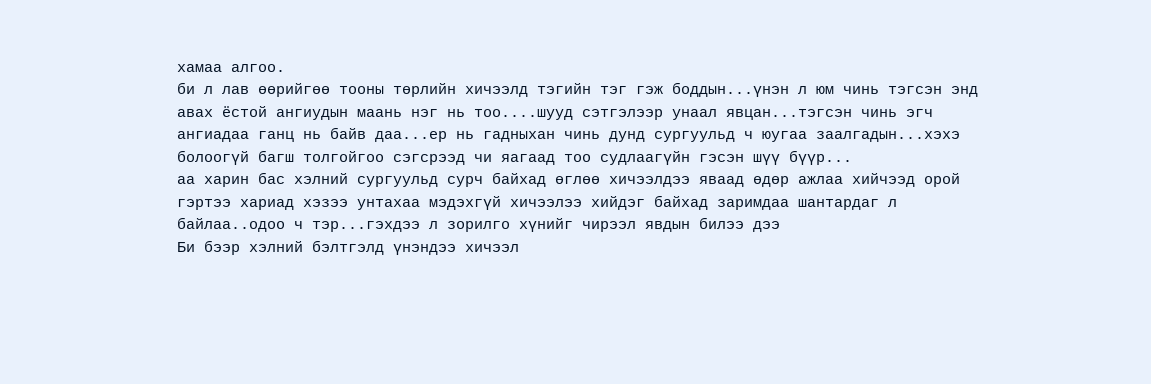хамаа алгоо.
би л лав өөрийгөө тооны төрлийн хичээлд тэгийн тэг гэж боддын...үнэн л юм чинь тэгсэн энд авах ёстой ангиудын маань нэг нь тоо....шууд сэтгэлээр унаал явцан...тэгсэн чинь эгч ангиадаа ганц нь байв даа...ер нь гадныхан чинь дунд сургуульд ч юугаа заалгадын...хэхэ болоогүй багш толгойгоо сэгсрээд чи яагаад тоо судлаагүйн гэсэн шүү бүүр...
аа харин бас хэлний сургуульд сурч байхад өглөө хичээлдээ яваад өдөр ажлаа хийчээд орой гэртээ хариад хэзээ унтахаа мэдэхгүй хичээлээ хийдэг байхад заримдаа шантардаг л байлаа..одоо ч тэр...гэхдээ л зорилго хүнийг чирээл явдын билээ дээ
Би бээр хэлний бэлтгэлд үнэндээ хичээл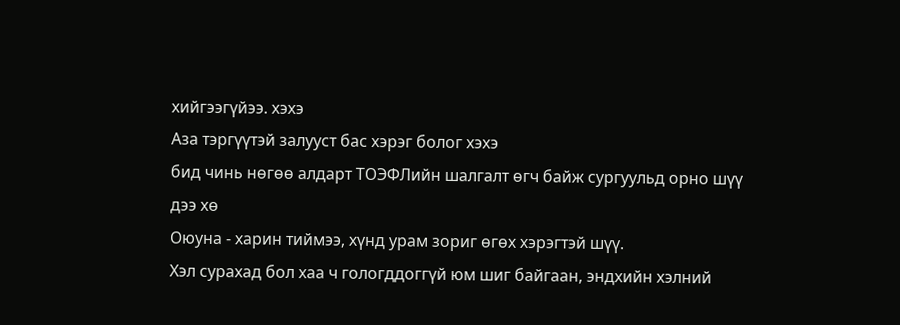хийгээгүйээ. хэхэ
Аза тэргүүтэй залууст бас хэрэг болог хэхэ
бид чинь нөгөө алдарт ТОЭФЛийн шалгалт өгч байж сургуульд орно шүү дээ хө
Оюуна - харин тиймээ, хүнд урам зориг өгөх хэрэгтэй шүү.
Хэл сурахад бол хаа ч гологддоггүй юм шиг байгаан, эндхийн хэлний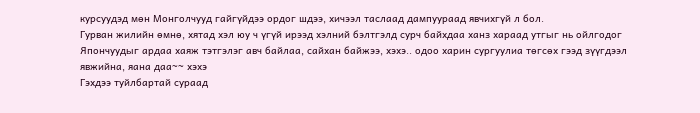курсуудэд мөн Монголчууд гайгүйдээ ордог шдээ, хичээл таслаад дампуураад явчихгүй л бол.
Гурван жилийн өмнө, хятад хэл юу ч үгүй ирээд хэлний бэлтгэлд сурч байхдаа ханз хараад утгыг нь ойлгодог Япончуудыг ардаа хаяж тэтгэлэг авч байлаа, сайхан байжээ, хэхэ.. одоо харин сургуулиа төгсөх гээд зүүгдээл явжийна, яана даа~~ хэхэ
Гэхдээ туйлбартай сураад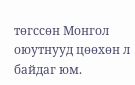төгссөн Монгол оюутнууд цөөхөн л байдаг юм.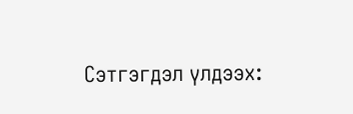Сэтгэгдэл үлдээх: